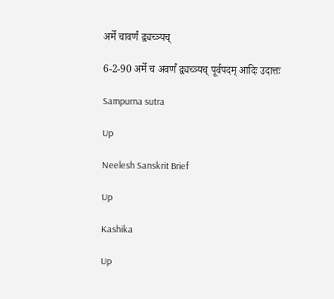अर्मे चावर्णं द्व्यच्त्र्यच्

6-2-90 अर्मे च अवर्णं द्व्यच्त्र्यच् पूर्वपदम् आदिः उदात्तः

Sampurna sutra

Up

Neelesh Sanskrit Brief

Up

Kashika

Up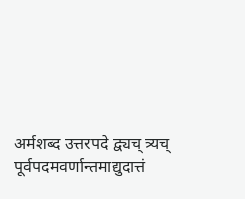अर्मशब्द उत्तरपदे द्व्यच् त्र्यच् पूर्वपदमवर्णान्तमाद्युदात्तं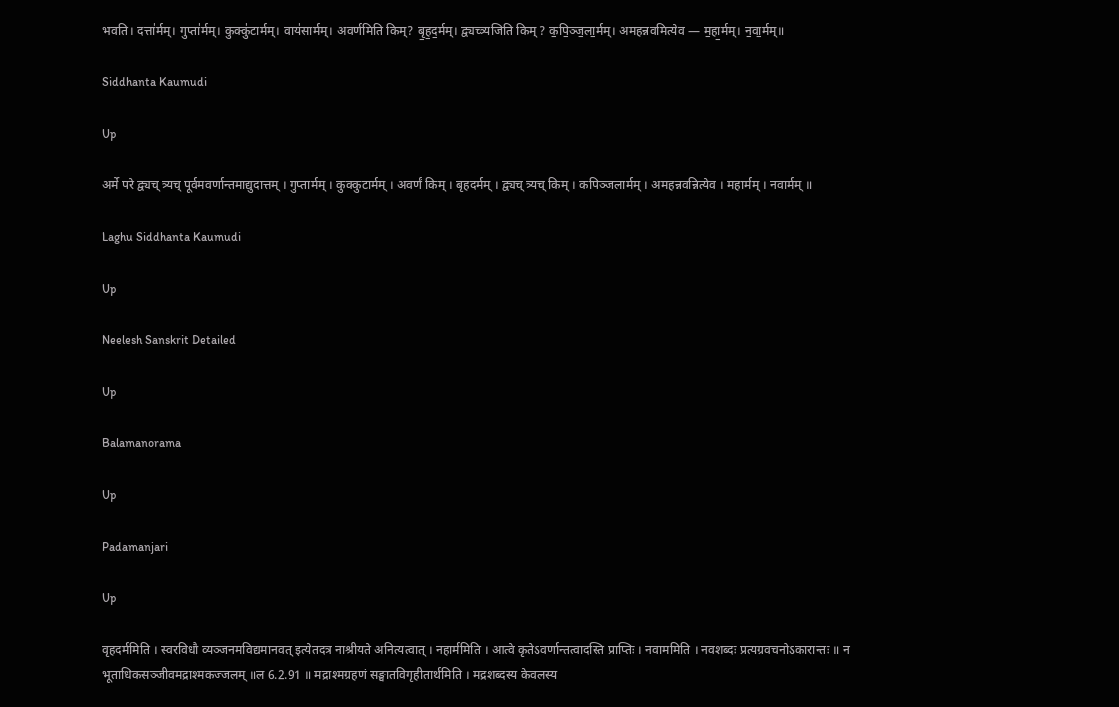भवति। दत्ता॑र्मम्। गुप्ता॑र्मम्। कुक्कु॑टार्मम्। वाय॑सार्मम्। अवर्णमिति किम्? बृ॒ह॒द॒र्मम्। द्व्यच्त्र्यजिति किम् ? क॒पि॒ञ्ज॒ला॒र्मम्। अमहन्नवमित्येव — म॒हा॒र्मम्। न॒वा॒र्मम्॥

Siddhanta Kaumudi

Up

अर्मे परे द्व्यच् त्र्यच् पूर्वमवर्णान्तमाद्युदात्तम् । गुप्तार्मम् । कुक्कुटार्मम् । अवर्णं किम् । बृहदर्मम् । द्व्यच् त्र्यच् किम् । कपिञ्जलार्मम् । अमहन्नवन्नित्येव । महार्मम् । नवार्मम् ॥

Laghu Siddhanta Kaumudi

Up

Neelesh Sanskrit Detailed

Up

Balamanorama

Up

Padamanjari

Up

वृहदर्ममिति । स्वरविधौ व्यञ्जनमविद्यमानवत् इत्येतदत्र नाश्रीयते अनित्यत्वात् । नहार्ममिति । आत्वे कृतेऽवर्णान्तत्वादस्ति प्राप्तिः । नवाममिति । नवशब्दः प्रत्यग्रवचनोऽकारान्तः ॥ न भूताधिकसञ्जीवमद्राश्मकज्जलम् ॥ल 6.2.91 ॥ मद्राश्मग्रहणं सङ्घातविगृहीतार्थमिति । मद्रशब्दस्य केवलस्य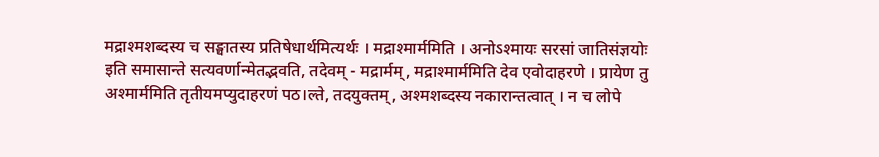मद्राश्मशब्दस्य च सङ्घातस्य प्रतिषेधार्थमित्यर्थः । मद्राश्मार्ममिति । अनोऽश्मायः सरसां जातिसंज्ञयोः इति समासान्ते सत्यवर्णान्मेतद्भवति, तदेवम् - मद्रार्मम्, मद्राश्मार्ममिति देव एवोदाहरणे । प्रायेण तु अश्मार्ममिति तृतीयमप्युदाहरणं पठ।ल्ते, तदयुक्तम्, अश्मशब्दस्य नकारान्तत्वात् । न च लोपे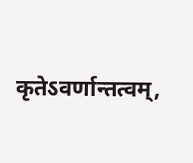कृतेऽवर्णान्तत्वम्,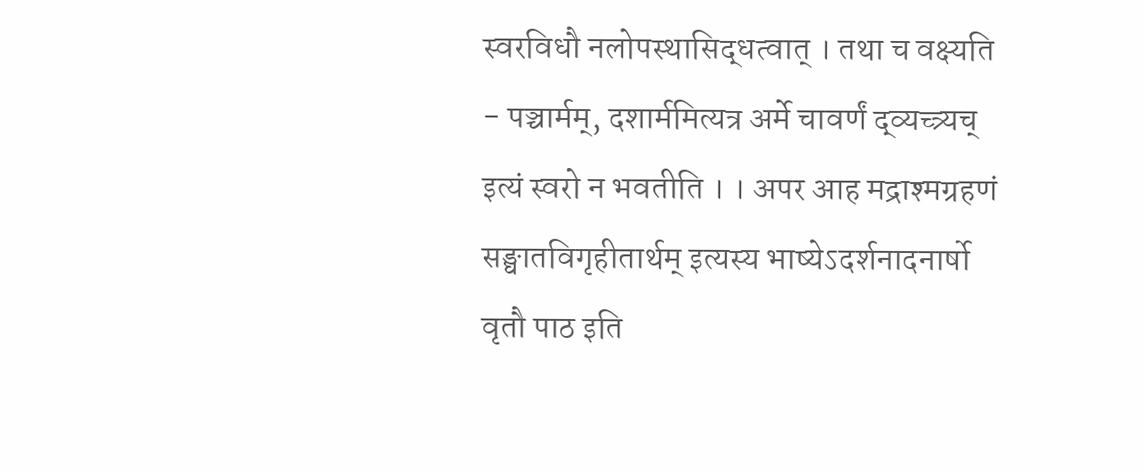स्वरविधौ नलोपस्थासिद्धत्वात् । तथा च वक्ष्यति - पञ्चार्मम्, दशार्ममित्यत्र अर्मे चावर्णं द्व्यच्त्र्यच् इत्यं स्वरो न भवतीति । । अपर आह मद्राश्मग्रहणं सङ्घातविगृहीतार्थम् इत्यस्य भाष्येऽदर्शनादनार्षो वृतौ पाठ इति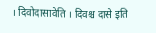। दिवोदासावेति । दिवश्च दासे इति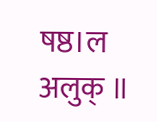षष्ठ।ल अलुक् ॥